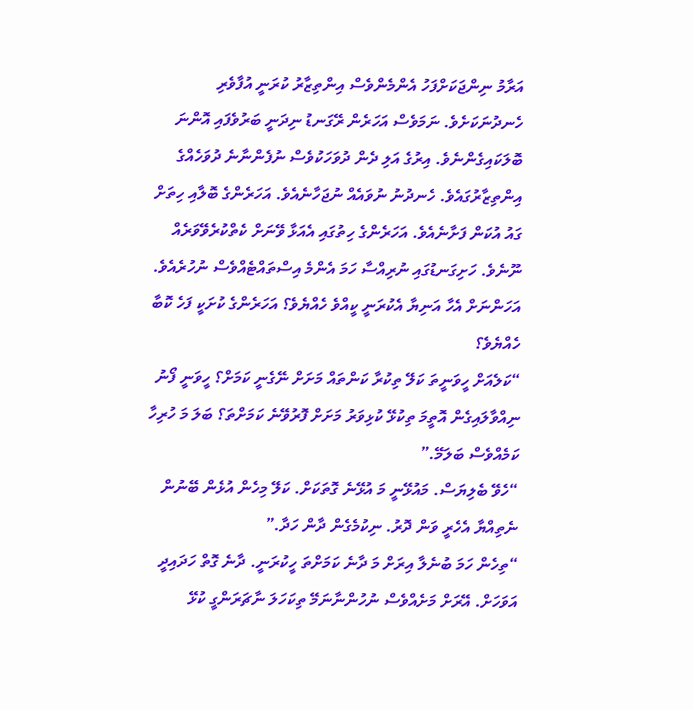އަރާމު ނިންޖަކަށްފަހު އެންމެންވެސް އިންތިޒާރު ކުރަނީ އުފާވެރި ހެނދުނަކަށެވެ. ނަމަވެސް އަހަރެން ރޭގަނޑު ނިދަނީ ބަރުވެފައި އޮންނަ ބޮލަކައިގެންނެވެ. އިރުގެ އަލި ދެން ދުވަހަކުވެސް ނުފެންނާނެ ދުވަހެއްގެ އިންތިޒާރުގައެވެ. ހެނދުނު ނުވައެއް ނުޖަހާނެއެވެ. އަހަރެންގެ ބޮލާއި ހިތަށް ގައު އުކަން ފަށާނެއެވެ. އަހަރެންގެ ހިތުގައި އެއަޅާ ވޭނަށް ކެތްކުރެވޭވަރެއް ނޫނެވެ. ހަށިގަނޑުގައި ނުރިއްސާ ހަމަ އެންމެ އިސްތައްޓެއްވެސް ނުހުރެއެވެ. އަހަންނަށް އެހާ އަނިޔާ އެކުރަނީ ކީއްވެ ހެއްޔެވެ؟ އަހަރެންގެ ކުށަކީ ފަހެ ކޮބާ ހެއްޔެވެ؟
“ކަލެއަށް ހީވަނީތަ ކަލޭ ތިކުރާ ކަންތައް މަށަށް ނޭގެނީ ކަމަށް؟ ހީވަނީ ފޯނު ނިއްވާލައިގެން އޮތީމަ ތިކުޅޭ ކުޅިވަރު މަށަށް ފޮރުވޭނެ ކަމަށްތަ؟ ބަލަ މަ ހުރިހާ ކަމެއްވެސް ބަލަމޭ.”
“ހެވޭ ބެލިޔަސް. މައުޅޭނީ މަ އުޅޭނެ ގޮތަކަށް. ކަލޭ މިހެން އުޅެން ބޭނުން ނެތިއްޔާ އެހެރީ ވަން ދޮރު. ނިކުމެގެން ދާން ހަދާ.”
“ތިހެން ހަމަ ބުނެލާ އިރަށް މަ ދާނެ ކަމަށްތަ ހީކުރަނީ. ދާނެ ގޮތް ހަދައިދީ އަވަހަށް. އޭރަށް މަށެއްވެސް ނުހުންނާނަމޭ ތިކަހަލަ ނާޗަރަންގީ ކުޅޭ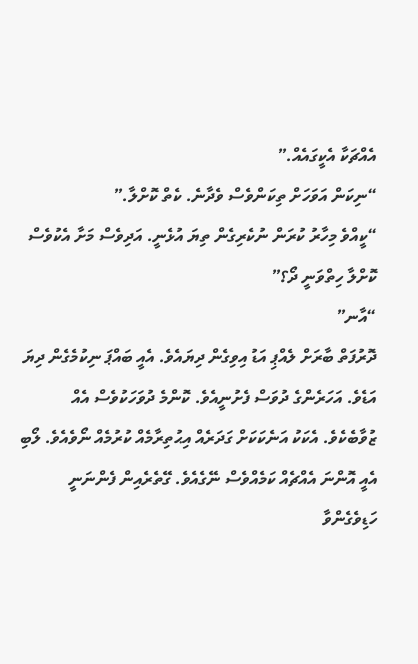އެއްޗަކާ އެކީގައެއް.”
“ނިކަން އަވަހަށް ތިކަންވެސް ވެދާނެ. ކެތް ކޮށްލާ.”
“ކީއްވެ މިހާރު ކުރަން ނުކެރިގެން ތިޔަ އުޅެނީ. އަދިވެސް މަށާ އެކުވެސް ކޮށްލާ ހިތްވަނީ ދޯ؟”
“އާނ”
ދޮރުފަތް ބާރަށް ލެއްޕި އަޑު އިވިގެން ދިޔައެވެ. އެއީ ބައްޕަ ނިކުމެގެން ދިޔަ އަޑެވެ. އަހަރެންގެ ދުވަސް ފެށުނީއެވެ. ކޮންމެ ދުވަހަކުވެސް އެއް ޒުވާބެކެވެ. އެކަކު އަނެކަކަށް ގަދަރެއް އިޙުތިރާމެއް ކުރުމެއް ނޯވެއެވެ. ލޯބި އެއީ އޮންނަ އެއްޗެއް ކަމެއްވެސް ނޭގެއެވެ. ގޭތެރެއިން ފެންނަނީ ހަޑިވެގެންވާ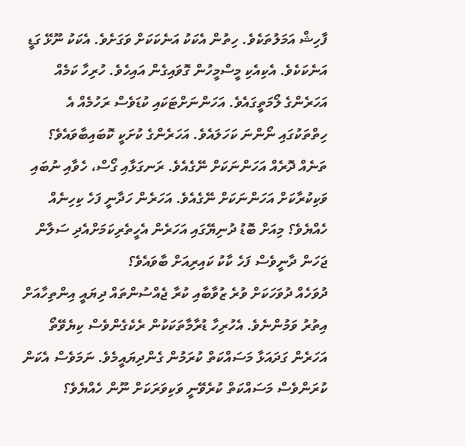ފާހިޝް އަމަލުތަކެވެ. ހިތުން އެކަކު އަނެކަކަށް ވަގަށެވެ. އެކަކު ނޫޅޭ ގަޑީ އަނެކަކެވެ. އެކިއެކި މީސްމީހުން ގޮވައިގެން އައިހެވެ. ހުރިހާ ކަމެއް އަހަރެންގެ ލޯމަތީގައެވެ. އަހަންނަށްޓަކައި ކުޑަވެސް ރަހުމެއް އެ ހިތްތަކުގައި ނޯންނަ ކަހަލައެވެ. އަހަރެންގެ ކުށަކީ ކޮބައިބާވައެވެ؟
ތަނެއް ދޮރެއް އަހަންނަކަށް ނޭގެއެވެ. ރަނގަޅާއި ގޯސް، ހެވާއި ނުބައި ވަކިކުރާކަށް އަހަންނަކަށް ނޭގެއެވެ. އަހަރެން ހަދާނީ ފަހެ ކިހިނެއް ހެއްޔެވެ؟ މިއަށް ބޮޑު ދުނިޔޭގައި އަހަރެން އެހީތެރިކަމަށްއެދި ސަލާން ޖަހަން ދާނީވެސް ފަހެ ކާކު ކައިރިއަށް ބާވައެވެ؟
ދުވަހެއް ދުވަހަކަށް ވުރެ ޒުވާބާއި ކުރާ ޖެއްސުންތައް ދިޔައީ އިންތިހާއަށް އިތުރު ވަމުންނެވެ. އެހުރިހާ ޑުރާމާތަކަކުން ރެކެގެންވެސް ކިޔެވޭތޯ އަހަރެން ގަދައަޅާ މަސައްކަތް ކުރަމުން ގެންދިޔައީމެވެ. ނަމަވެސް އެކަން ކުރަންވެސް މަސައްކަތް ކުރެވޭނީ ވަކިވަރަކަށް ނޫން ހެއްޔެވެ؟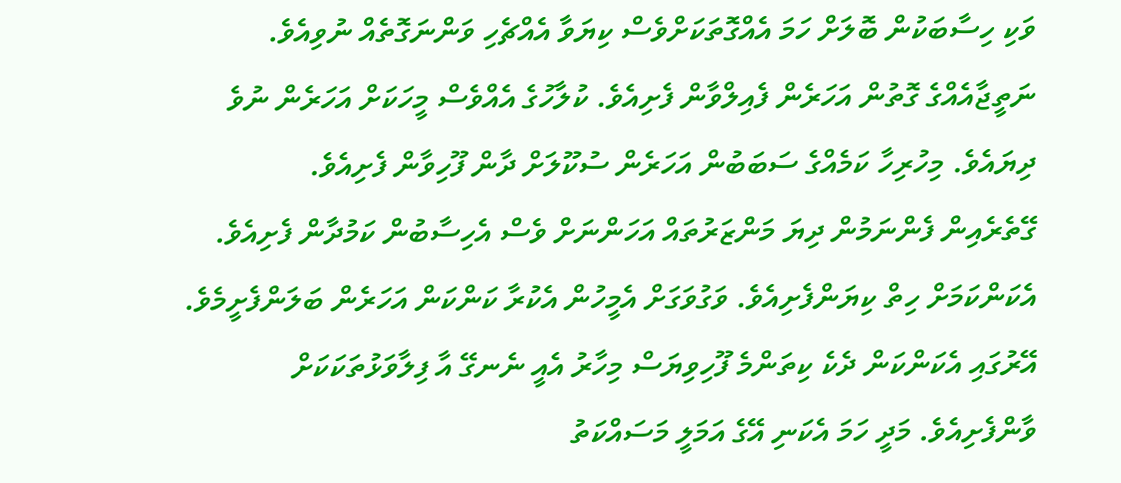ވަކި ހިސާބަކުން ބޮލަށް ހަމަ އެއްގޮތަކަށްވެސް ކިޔަވާ އެއްޗެހި ވަންނަގޮތެއް ނުވިއެވެ. ނަތީޖާއެއްގެ ގޮތުން އަހަރެން ފެއިލްވާން ފެށިއެވެ. ކުލާހުގެ އެއްވެސް މީހަކަށް އަހަރެން ނުވެ ދިޔައެވެ. މިހުރިހާ ކަމެއްގެ ސަބަބުން އަހަރެން ސުކޫލަށް ދާން ފޫހިވާން ފެށިއެވެ.
ގޭތެރެއިން ފެންނަމުން ދިޔަ މަންޒަރުތައް އަހަންނަށް ވެސް އެހިސާބުން ކަމުދާން ފެށިއެވެ. އެކަންކަމަށް ހިތް ކިޔަންފެށިއެވެ. ވަގުވަގަށް އެމީހުން އެކުރާ ކަންކަން އަހަރެން ބަލަންފެށީމެވެ. އޭރުގައި އެކަންކަން ދެކެ ކިތަންމެ ފޫހިވިޔަސް މިހާރު އެއީ ނެނގޭ އާ ފިލާވަޅުތަކަކަށް ވާންފެށިއެވެ. މަދީ ހަމަ އެކަނި އޭގެ އަމަލީ މަސައްކަތު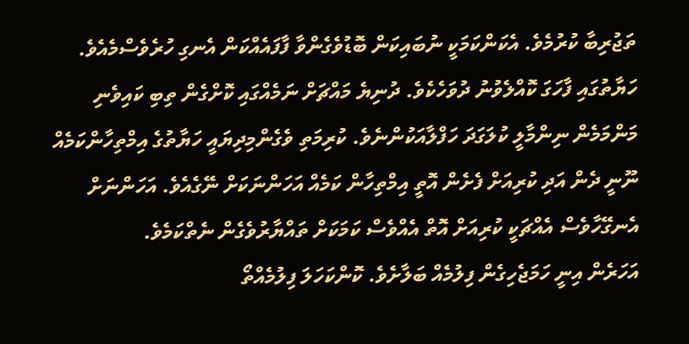ތަޖުރިބާ ކުރުމެވެ. އެކަންކަމަކީ ނުބައިކަން ބޮޑުވެގެންވާ ފާފައެއްކަން އެނގި ހުރެވެސްމެއެވެ.
ހަޔާތުގައި ފާހަގަ ކޮއްލެވުނު ދުވަހެކެވެ. ދުނިޔެ މައްޗަށް ނަމެއްގައި ކޮށްގެން ތިބި ކައިވެނި މަންމަމެން ނިންމާލީ ކުލަގަދަ ހަފްލާއަކުންނެވެ. ކުރިމަތި ވެގެންމިދިޔައީ ހަޔާތުގެ އިމްތިހާންކަމެއް ނޫނީ ދެން އަދި ކުރިއަށް ފެށެން އޮތީ އިމްތިހާން ކަމެއް އަހަންނަކަށް ނޭގެއެވެ. އަހަންނަށް އެނގޭހާވެސް އެއްޗަކީ ކުރިއަށް އޮތް އެއްވެސް ކަމަކަށް ތައްޔާރުވެގެން ނެތްކަމެވެ.
އަހަރެން އިނީ ހަމަޖެހިގެން ފިލުމެއް ބަލާށެވެ. ކޮންކަހަލަ ފިލުމެއްތޯ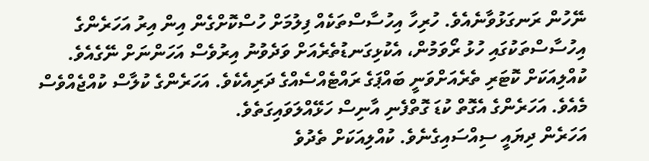ނޭހުން ރަނގަޅުވާނެއެވެ. ހުރިހާ އިހުސާސްތަކެއް ފިލުމަށް ހުސްކޮށްގެން އިން އިރު އަހަރެންގެ އިހުސާސްތަކުގައި ހުޅު ރޯވަމުން، އެކުޅިގަނޑުތެރެއަށް ވަދެވުނު އިރުވެސް އަހަންނަށް ނޭގެއެވެ. ކުއްލިއަކަށް ކޮޓަރި ތެރެއަށްވަނީ ބައްޕަގެ ރައްޓެއްސެއްގެ ދަރިއެކެވެ. އަހަރެންގެ ކުލާސް ކުއްޖެއްވެސް މެއެވެ. އަހަރެންގެ އެގޮތް ކުޑަ ގޮތްފެނި އާނިސް ހަޅޭއްލަވައިގަތެވެ.
އަހަރެން ދިޔައީ ސިއްސައިގެނެވެ. ކުއްލިއަކަށް ތެދުވެ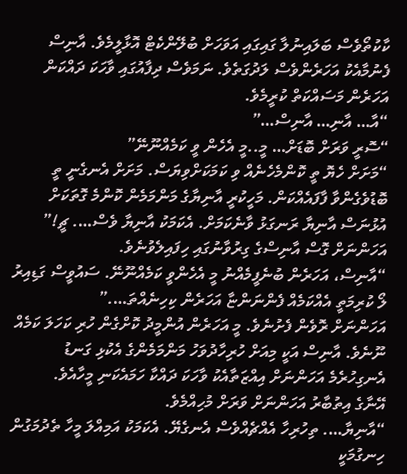ކާކުތޯވެސް ބަލައިނުލާ ގައިގައި އަވަހަށް ބުލޭންކެޓް އޮޅާލީމެވެ. އާނިސް ފެނުމާއެކު އަހަރެންވެސް ލަދުގަތެވެ. ނަމަވެސް ދިފާއުގައި ވާހަކަ ދައްކަން އަހަރެން މަސައްކަތް ކުރީމެވެ.
“އާ… އާނި… އާނިސް…”
“ސޮރީ ވަރަށް ބޮޑަށް… މީ..މީ އެހެން ވީ ކަމެއްނޫނޭ”
“މަށަށް ހެޔޮ ތީ ކޮންމެހެނެއް ވި ކަމަކަށްވިޔަސް. މަށަށް އެނގެނީ ތީ ބޮޑުވެގެންވާ ފާފައެއްކަން. މަހީކުރީ އާނިޔާގެ މަންމަމެން ކޮންމެ ގޮތަކަށް އުޅުނަސް އާނިޔާ ރަނގަޅު ވާނެކަމަށް. އެކަމަކު އާނިޔާ ވެސް…. ޗީ!”
އަހަންނަށް ގޮސް އާނިސްގެ ގިރުވާނުގައި ހިފައިލެވުނެވެ.
“އާނިސް، އަހަރެން ބުނެފީމެއްނު މީ އެހެންވީ ކަމެއްނޫނޭ. ސައުވީސް ގަޑިއިރު ލޯ ކުރިމަތީ އެއްކަމެއް ފެންނަންޏާ އަހަރެން ކިހިނެއްތަ….”
އަހަންނަށް ރޮވެން ފެށުނެވެ. މީ އަހަރެން އުންމީދު ކޮށްގެން ހުރި ކަހަލަ ކަމެއް ނޫނެވެ. އާނިސް އަކީ މިއަށް ހުރިހާދުވަހު މަންމަމެންގެ އެކުޅި ގަނޑު އެނގިހުރެމެ އަހަންނަށް އިއްޒަތާއެކު ވާހަކަ ދައްކާ ހަމައެކަނި މީހާއެވެ.
އޭނާގެ އިތުބާރު އަހަންނަށް ވަރަށް މުހިއްމެވެ.
“އާނިޔާ…. ތިހުރިހާ އެއްޗެއްވެސް އެނގެޔޭ. އެކަމަކު އަމިއްލަ މީހާ ތެދުމަގުން ހިނގުމަކީ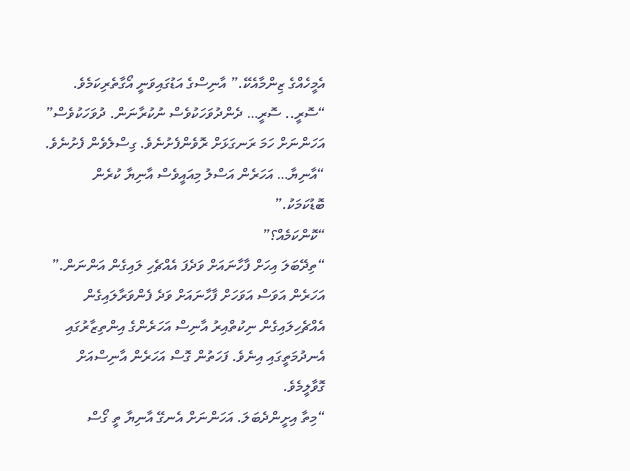އެމީހެއްގެ ޒިންމާއެކޭ.” އާނިސްގެ އަޑުގައިވަނީ އޯގާތެރިކަމެވެ.
“ސޮރީ.. ސޮރީ… ދެންދުވަހަކުވެސް ނުކުރާނަން. ދުވަހަކުވެސް”
އަހަންނަށް ހަމަ ރަނގަޅަށް ރޮވެންފެށުނެވެ. ގިސްލެވެން ފެށުނެވެ.
“އާނިޔާ… އަހަރެން އަސްލު މިއައީވެސް އާނިޔާ ކުރެން ބޮޑުކަމަކު.”
“ކޮންކަމެއް؟”
“ތިދޭބަލަ އިހަށް ފާހާނައަށް ވަދެފަ އެއްޗެހި ލައިގެން އަންނަން.”
އަހަރެން އަވަސް އަވަހަށް ފާހާނައަށް ވަދެ ފެންވަރާލައިގެން އެއްޗެހިލައިގެން ނިކުތްއިރު އާނިސް އަހަރެންގެ އިންތިޒާރުގައި އެނދުމަތީގައި އިނެވެ. ފަހަތުން ގޮސް އަހަރެން އާނިސްއަށް ގޮވާލީމެވެ.
“މިތާ އިށީންދެބަލަ. އަހަންނަށް އެނގޭ އާނިޔާ ތީ ގޯސް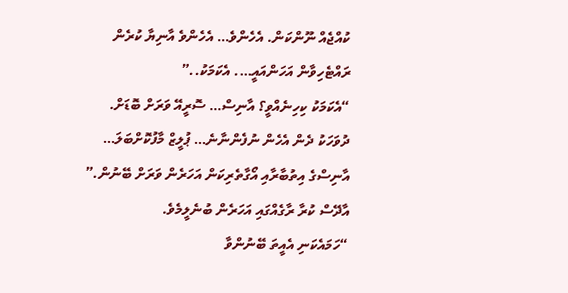ކުއްޖެއް ނޫންކަން. އެހެންވެ… އެހެންވެ އާނިޔާ ކުރެން ރައްޓެހިވާން އަހަންއައީ…. އެކަމަކު..”
“އެކަމަކު ކިހިނެއްވީ؟ އާނިސް… ސޮރީއޭ ވަރަށް ބޮޑަށް. ދުވަހަކު ދެން އެހެން ނުފެންނާނެ… ޕުލީޒް މާފުކޮށްބަލަ…
އާނިސްގެ އިތުބާރާއި އޯގާތެރިކަން އަހަރެން ވަރަށް ބޭނުން.” އާދޭސް ކުރާ ރާގެއްގައި އަހަރެން ބުނެލީމެވެ.
“ހަމައެކަނި އެއީތަ ބޭނުންވާ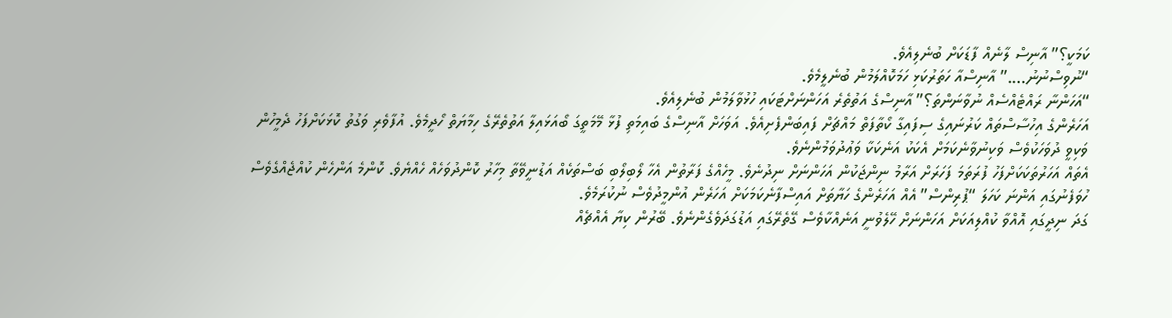ކަމަކީ؟” އާނިސް ލާނެއް ފާޑަކަށް ބުނެލިއެވެ.
“ނުވިސްނުނު….” އާނިސްއާ ހަތަރުކަޅި ހަމަކޮއްލަމުން ބުނެލީމެވެ.
“އަހަންނާ ރައްޓެއްސެއް ނުވާނަންތަ؟” އާނިސްގެ އަތުތެރެ އަހަންނަށްޓަކައި ހުޅުވާލަމުން ބުނެލިއެވެ.
އަހަރެންގެ އިހުސާސްތައް ކަރުނައިގެ ސިފައިގާ ކޯތާފަތް މައްޗަށް ފައިބަންފެށިއެވެ. އަވަހަށް އާނިސްގެ ބައިމަތި ފުޅާ މޭމަތީގަ ބޯއަޅައިލާ އަތުތެރޭގެ ހިމާޔަތް ހޯދީމެވެ. އުފާވެރި ވަގުތު ކޮޅަކަށްފަހު ދެމީހުން ވަކިވީ ދުވަހަކުވެސް ވަކިނުވާނެކަމަށް އެކަކު އަނެކަކާ ވަޢުދުވަމުންނެވެ.
އެތައް އަހަރުތަކަކަށްފަހު ފުރަތަމަ ފަހަރަށް އަރާމު ނިންޖަކުން އަހަންނަށް ނިދުނެވެ. މީހެއްގެ ފަރާތުން އެހާ ލޯބިލޯބި ބަސްތަކެއް އަޑުނީވޭތާ މިހާރު ކޮންދުވަހެއް ހެއްޔެވެ. ކޮންމެ އަންހެން ކުއްޖެއްގެވެސް ހުވަފެނުގައި އަންނަ ކަހަލަ “ޕުރިންސް” އެއް އަހަރެންގެ ހަޔާތަށް އައިސްފާނެކަމަކަށް އަހަރެން އުންމީދުވެސް ނުކުރަމެވެ.
ގަދަ ނިދީގައި އޮއްވާ ކުއްލިއަކަށް އަހަންނަށް ހޭލެވުނީ އަނެއްކާވެސް ގޭތެރޭގައި އަޑުގަދަވެގެންނެވެ. ބޭރުން ކިޔާ އެއްޗެއް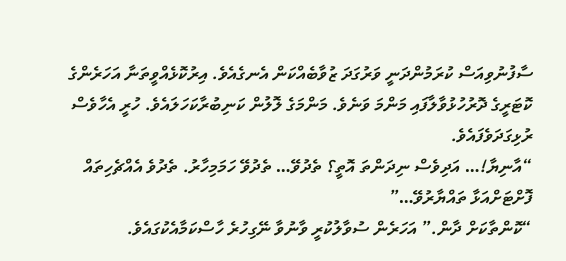ސާފުނުވިއަސް ކުރަމުންދަނީ ވަރުގަދަ ޒުވާބެއްކަން އެނގެއެވެ. އިރުކޮޅެއްވީތަނާ އަހަރެންގެ ކޮޓަރީގެ ދޮރުހުޅުވާލާފައި މަންމަ ވަނެވެ. މަންމަގެ ލޮލުން ކަނިބުރާކަހަލައެވެ. ހުރީ އެހާވެސް ރުޅިގަދަވެފައެވެ.
“އާނިޔާ!… އަދިވެސް ނިދަންތަ އޮތީ؟ ތެދުވޭ… ތެދުވޭ ހަމަމިހާރު. ތެދުވެ އެއްޗެހިތައް ފޮށްޓަށްއަޅާ ތައްޔާރުވޭ…”
“ކޮންތާކަށް ދާން.” އަހަރެން ސުވާލުކުރީ ވާނުވާ ނޭގިހުރެ ހާސްކަމާއެކުގައެވެ.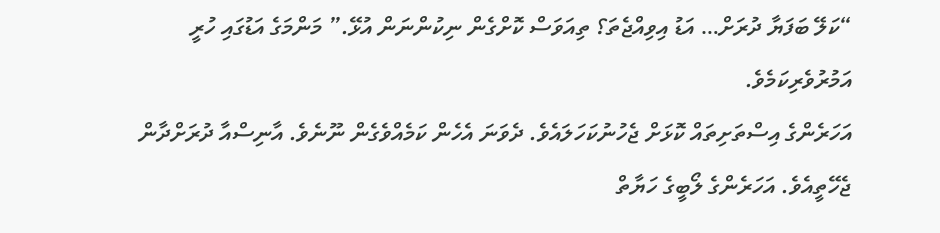“ކަލޭ ބަފަޔާ ދުރަށް… އަޑު އިވިއްޖެތަ؟ ތިއަވަސް ކޮށްގެން ނިކުންނަން އުޅޭ.” މަންމަގެ އަޑުގައި ހުރީ އަމުރުވެރިކަމެވެ.
އަހަރެންގެ އިސްތަށިތައް ކޮޅަށް ޖެހުނުކަހަލައެވެ. ދެވަނަ އެހެން ކަމެއްވެގެން ނޫނެވެ. އާނިސްއާ ދުރަށްދާން ޖެހޭތީއެވެ. އަހަރެންގެ ލޯބީގެ ހަޔާތް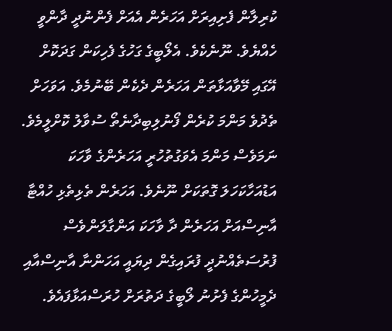ކުރިލާން ފެށިއިރަށް އަހަރެން އެއަށް ފެންނުދީ ދާންވީ ހެއްޔެވެ. ނޫނެކެވެ. އެލޯބީގެ ގަހުގެ ފެހިކަން ގަދަކޮށް އޭގައި މޭވާއަޅާތަން އަހަރެން ދެކެން ބޭނުމެވެ. އަވަހަށް ތެދުވެ މަންމަ ކުރެން ފޯނުލިބިދާނެތޯ ސުވާލު ކޮށްލީމެވެ. ނަމަވެސް މަންމަ އެވަގުތުހުރީ އަހަރެންގެ ވާހަކަ އަޑުއަހާކަހަލަ ގޮތަކަށް ނޫނެވެ. އަހަރެން ތެޅިތެޅި ހުއްޓާ އާނިސްއަށް އަހަރެން ދާ ވާހަކަ އަންގާލަންވެސް ފުރުސަތެއްނުދީ ފުރައިގެން ދިޔައީ އަހަންނާ އާނިސްއާއި ދެމީހުންގެ ފެށުނު ލޯބީގެ ދަތުރަށް ހުރަސްއަޅާފައެވެ.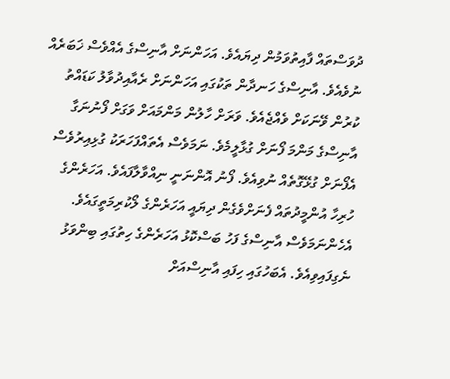ދުވަސްތައް ފާއިތުވަމުން ދިޔައެވެ. އަހަންނަށް އާނިސްގެ އެއްވެސް ޚަބަރެއް ނުވެއެވެ. އާނިސްގެ ހަނދާން ތަކުގައި އަހަންނަށް ރެއާއިދުވާލު ކަޑައްތު ކުރުން ވޭނަކަށް ވެއްޖެއެވެ. ވަރަށް ހާލުން މަންމައަށް ވަގަށް ފޯނުނަގާ އާނިސްގެ މަންމަ ފޯނަށް ގުޅާލީމެވެ. ނަމަވެސް އެތައްފަހަރަކު ގުޅިއިރުވެސް އެފޯނަށް ގުޅޭގޮތެއް ނުވިއެވެ. ފޯނު އޮންނަނީ ނިއްވާލާފައެވެ. އަހަރެންގެ ހުރިހާ އުންމީދުތައް ފެނަށްވެގެން ދިޔައީ އަހަރެންގެ ލޯކުރިމަތީގައެވެ. އެހެންނަމަވެސް އާނިސްގެ ފަހު ބަސްކޮޅު އަހަރެންގެ ހިތުގައި ބިންވަޅު ނެގިފައިވިއެވެ. އެބަހުގައި ހިފައި އާނިސްއަށް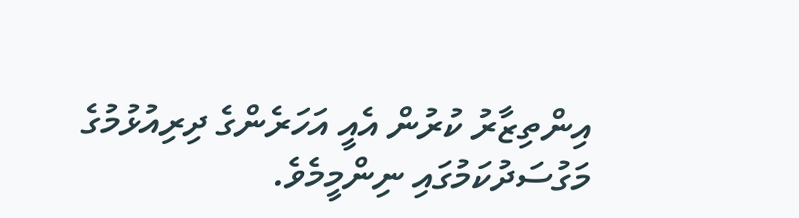އިންތިޒާރު ކުރުން އެއީ އަހަރެންގެ ދިރިއުޅުމުގެ މަގުސަދުކަމުގައި ނިންމީމެވެ.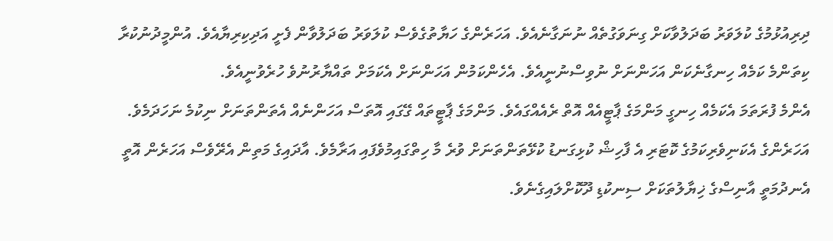ދިރިއުޅުމުގެ ކުލަވަރު ބަދަލުވާކަށް ގިނަވަގުތެއް ނުނަގާނެއެވެ. އަހަރެންގެ ހަޔާތުގެވެސް ކުލަވަރު ބަދަލުވާން ފެށީ އަދިކިރިޔާއެވެ. އުންމީދުނުކުރާ ކިތަންމެ ކަމެއް ހިނގާނެކަން އަހަންނަށް ނުވިސްނުނީއެވެ. އެހެންކަމުން އަހަންނަށް އެކަމަށް ތައްޔާރުނުވެ ހުރެވުނީއެވެ.
އެންމެ ފުރަތަމަ އެކަމެއް ހިނގީ މަންމަގެ ޕާޓީއެއް އޮތް ރެއެއްގައެވެ. މަންމަގެ ޕާޓީތައް ގޭގައި އޮތަސް އަހަންނެއް އެތަންތަނަށް ނިކުމެ ނަހަދަމެވެ. އަހަރެންގެ އެކަނިވެރިކަމުގެ ކޮޓަރި އެ ފާހިޝް ކުޅިގަނޑު ކުޅޭތަންތަނަށް ވުރެ މާ ހިތްގައިމުވެފައި އަރާމެވެ. އާދައިގެ މަތިން އެރޭވެސް އަހަރެން އޮތީ އެނދުމަތީ އާނިސްގެ ޚިޔާލުތަކަށް ސިނކުޑި ދޫކޮށްލައިގެނެވެ.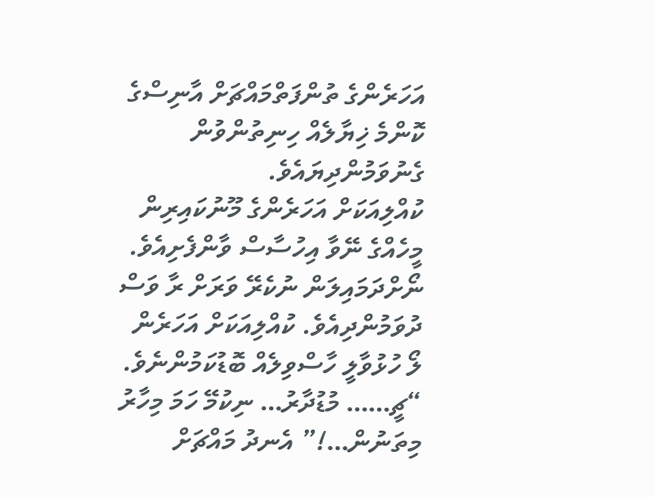އަހަރެންގެ ތުންފަތްމައްޗަށް އާނިސްގެ ކޮންމެ ޚިޔާލެއް ހިނިތުންވުން ގެނުވަމުންދިޔައެވެ.
ކުއްލިއަކަށް އަހަރެންގެ މޫނުކައިރިން މީހެއްގެ ނޭވާ އިހުސާސް ވާންފެށިއެވެ. ނޯށްދަމައިލަން ނުކެރޭ ވަރަށް ރާ ވަސް ދުވަމުންދިއެވެ. ކުއްލިއަކަށް އަހަރެން ލޯ ހުޅުވާލީ ހާސްވިލެއް ބޮޑުކަމުންނެވެ.
“ޗީ…… މުޑުދާރު… ނިކުމޭ ހަމަ މިހާރު މިތަނުން…!” އެނދު މައްޗަށް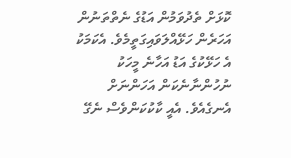ކޮޅަށް ތެދުވަމުން އަޑުގެ ނެތްތަނުން އަހަރެން ހަޅޭއްލަވައިގަތީމެވެ. އެކަމަކު އެ ހަޅޭކުގެ އަޑު އަހާނެ މީހަކު ނުހުންނާނެކަން އަހަންނަށް އެނގެއެވެ. އެއީ ކާކުކަންވެސް ނެގޭ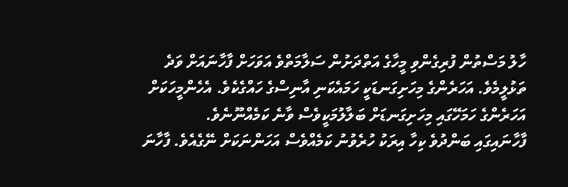ހާލު މަސްތުން ފުރިގެންވި މީހާގެ އަތްދަށުން ސަލާމަތްވެ އަވަހަށް ފާހާނައަށް ވަދެ ތަޅުލީމެވެ. އަހަރެންގެ މިހަށިގަނޑަކީ ހަމައެކަނި އާނިސްގެ ހައްގެކެވެ. އެހެންމީހަކަށް އަހަރެންގެ ހަމަހޭގައި މިހަށިގަނޑަށް ބަލާލުމަކީވެސް ވާނެ ކަމެއްނޫނެވެ.
ފާހާނައިގައި ބަންދުވެ ކިހާ އިރަކު ހުރެވުނު ކަމެއްވެސް އަހަންނަކަށް ނޭގެއެވެ. ފާހާނަ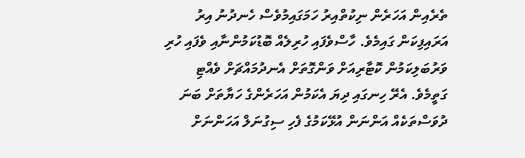ތެރެއިން އަހަރެން ނިކުތްއިރު ހަމަގައިމުވެސް ހެނދުނު އިރު އަރައިފިކަން ގައިމެވެ. ހާސްވެފައި ހުރިލެއް ބޮޑުކަމުންނާއި ވެފައި ހުރި ވަރުބަލިކަމުން ކޮޓާރިއަށް ވަންގޮތަށް އެނދުމައްޗަށް ވެއްޓި ގަތީމެވެ. އެރޭ ހިނގައި ދިޔަ އެކަމުން އަހަރެންގެ ހަޔާތަށް ބަނަ ދުވަސްތަކެއް އަންނަން އުޅޭކަމުގެ ފެހި ސިގުނަލް އަހަންނަށް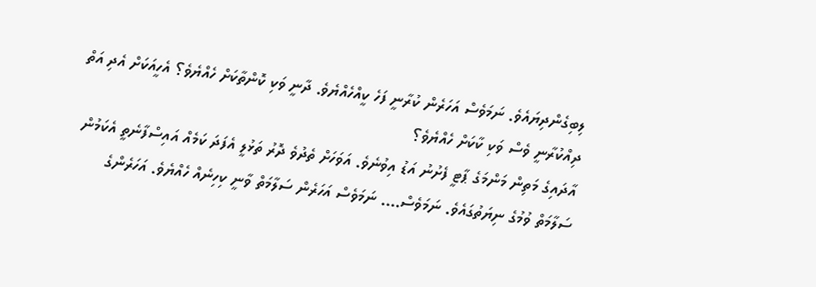ލިބިގެންދިޔައެވެ. ނަމަވެސް އަހަރެން ކުރާނީ ފަހެ ކީއްހެއްޔެވެ. ދާނީ ވަކި ކޮންތާކަށް ހެއްޔެވެ؟ އެހީއަކަށް އެދި އަތް ދިއްކުރާނީ ވެސް ވަކި ކާކަށް ހެއްޔެވެ؟
އާދައިގެ މަތިން މަންމަގެ ޕާޓީ ފެށުނު އަޑު އިވުނެވެ. އަވަހަށް ތެދުވެ ދޮރު ތަޅުލީ އެފަދަ ކަމެއް އައިސްފާނެތީ އެކަމުން ސަލާމަތް ވުމުގެ ނިޔަތުގައެވެ. ނަމަވެސް…. ނަމަވެސް އަހަރެން ސަލާމަތް ވާނީ ކިހިނެއް ހެއްޔެވެ. އަހަރެންގެ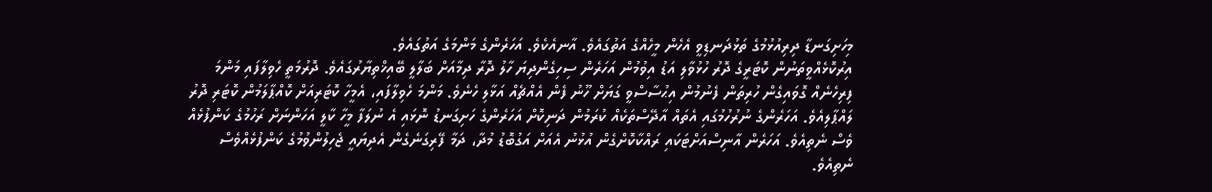މިހަށިގަނޑާ ދިރިއުޅުމުގެ ތަޅުދަނޑިވީ އެހެން މީހެއްގެ އަތުގައެވެ. އާނއެކެވެ. އަހަރެންގެ މަންމަގެ އަތުގައެވެ.
އިރުކޮޅެއްވީތަނުން ކޮޓަރީގެ ދޮރު ހުޅުވާލި އަޑު އިވުމުން އަހަރެން ސިހިގެންދިޔަ ހާލު ދޮރާ ދިމާއަށް ބަލާލީ ބޭއިޚްތިޔާރުގައެވެ. ދޮރުމަތީ ހެވިލާފައި މަންމަ ފިރިހެނެއް ގޮވައިގެން ހުރިތަން ފެނުމުން އިޙުސާސްވީ ގަޔަށް ހޫނު ފެން އެއްޗެއް އަޅާލި ހެނެވެ. މަންމަ ހެވިލާފައި، އެމީހާ ކޮޓަރިއަށް ކޮއްޕާލަމުން ކޮޓަރި ދޮރު ލައްޕާލިއެވެ. އަހަރެންގެ ނުރުހުމުގައި އެތައް އާދޭސްތަކެއް ކުރަމުން ދަނިކޮށް އަހަރެންގެ ހަށިގަނޑު ނޮޅައި އެ ނުލަފާ މީހާ ކާލީ އަހަންނަށް ރަހުމުގެ ކަންފުޅެއް ވެސް ނެތިއެވެ. އަހަރެން އާނިސްއަށްޓަކައި ރައްކާކޮށްގެން އުޅުނު އެއަށް އަގުބޮޑު މުދާ، ދަމާ ފޭރިގަނެގެން އެދިޔައީ ޖެހިލުންވުމުގެ ކަންފުޅެއްވެސް ނެތިއެވެ.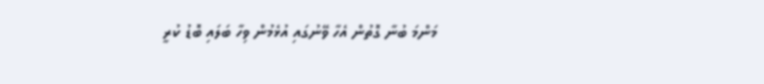މަންމަ ބުނާ ގޮތުން އެހާ ވޭނުގައި އުޅެމުން ވިހާ ބަލައި ބޮޑު ކުރީ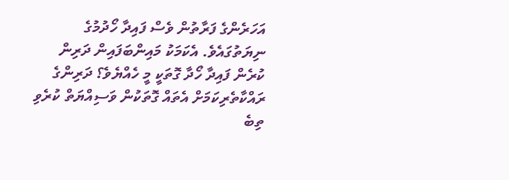އަހަރެންގެ ފަރާތުން ވެސް ފައިދާ ހޯދުމުގެ ނިޔަތުގައެވެ. އެކަމަކު މައިންބަފައިން ދަރިން ކުރެން ފައިދާ ހޯދާ ގޮތަކީ މީ ހެއްޔެވެ؟ ދަރިންގެ ރައްކާތެރިކަމަށް އެތައް ގޮތަކުން ވަސިއްޔަތް ކުރެވި ތިބެ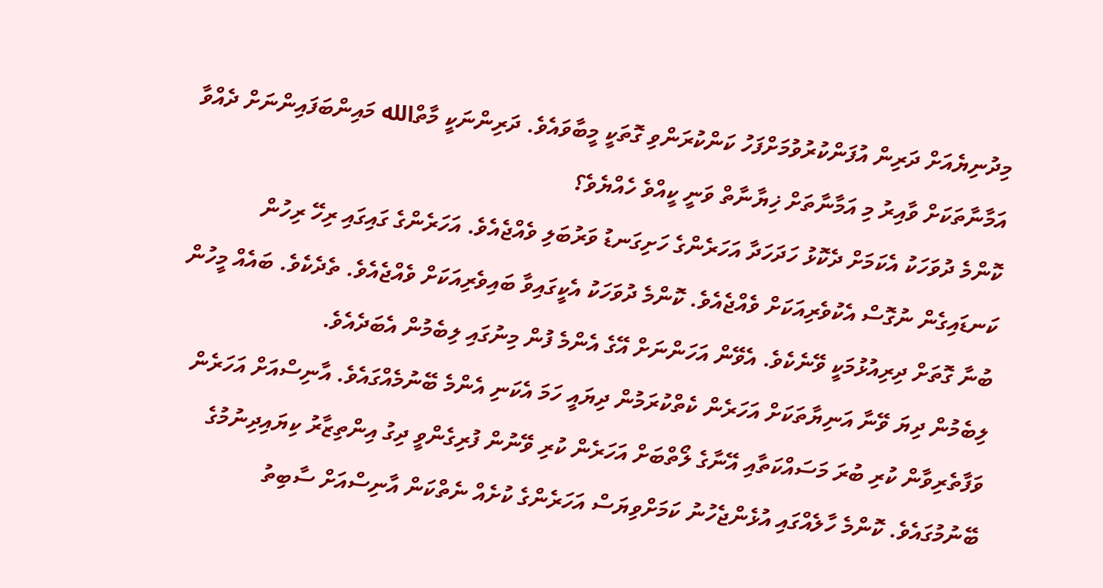މިދުނިޔެއަށް ދަރިން އުފަންކުރުވުމަށްފަހު ކަންކުރަންވި ގޮތަކީ މީބާވައެވެ. ދަރިންނަކީ މާތްالله މައިންބަފައިންނަށް ދެއްވާ އަމާނާތަކަށް ވާއިރު މި އަމާނާތަށް ޚިޔާނާތް ވަނީ ކީއްވެ ހެއްޔެވެ؟
ކޮންމެ ދުވަހަކު އެކަމަށް ދެކޮޅު ހަދަހަދާ އަހަރެންގެ ހަށިގަނޑު ވަރުބަލި ވެއްޖެއެވެ. އަހަރެންގެ ގައިގައި ރިހޭ ރިހުން ކަނޑައިގެން ނުގޮސް އެކުވެރިއަކަށް ވެއްޖެއެވެ. ކޮންމެ ދުވަހަކު އެކީގައިވާ ބައިވެރިއަކަށް ވެއްޖެއެވެ. ތެދެކެވެ. ބައެއް މީހުން ބުނާ ގޮތަށް ދިރިއުޅުމަކީ ވޭނެކެވެ. އެވޭން އަހަންނަށް އޭގެ އެންމެ ފުން މިނުގައި ލިބެމުން އެބަދެއެވެ.
ލިބެމުން ދިޔަ ވޭނާ އަނިޔާތަކަށް އަހަރެން ކެތްކުރަމުން ދިޔައީ ހަމަ އެކަނި އެންމެ ބޭނުމެއްގައެވެ. އާނިސްއަށް އަހަރެން ވަފާތެރިވާން ކުރި ބުރަ މަސައްކަތާއި އޭނާގެ ލޯތްބަށް އަހަރެން ކުރި ވޭނުން ފުރިގެންވީ ދިގު އިންތިޒާރު ކިޔައިދިނުމުގެ ބޭނުމުގައެވެ. ކޮންމެ ހާލެއްގައި އުޅެންޖެހުނު ކަމަށްވިޔަސް އަހަރެންގެ ކުށެއް ނެތްކަން އާނިސްއަށް ސާބިތު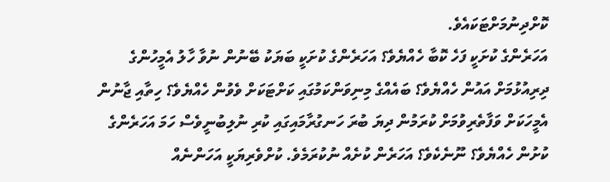ކޮށްދިނުމަށްޓަކައެވެ.
އަހަރެންގެ ކުށަކީ ފަހެ ކޮބާ ހެއްޔެވެ؟ އަހަރެންގެ ކުށަކީ ބަޔަކު ބޭނުން ނުވާ ހާލު އެމީހުންގެ ދިރިއުޅުމަށް އައުން ހެއްޔެވެ؟ ބައެއްގެ މިނިވަންކަމުގައި ކަށްޓަކަށް ވެވުން ހެއްޔެވެ؟ ހިތާއި ޖާނުން އެމީހަކަށް ވަފާތެރިވުމަށް ކުރަމުން ދިޔަ ބުރަ ހަނގުރާމައިގައި ކުރި ނުލިބުނީވެސް ހަމަ އަހަރެންގެ ކުށުން ހެއްޔެވެ؟ ނޫނެކެވެ؟ އަހަރެން ކުށެއް ނުކުރަމެވެ. ކުށްވެރިޔަކީ އަހަންނެއް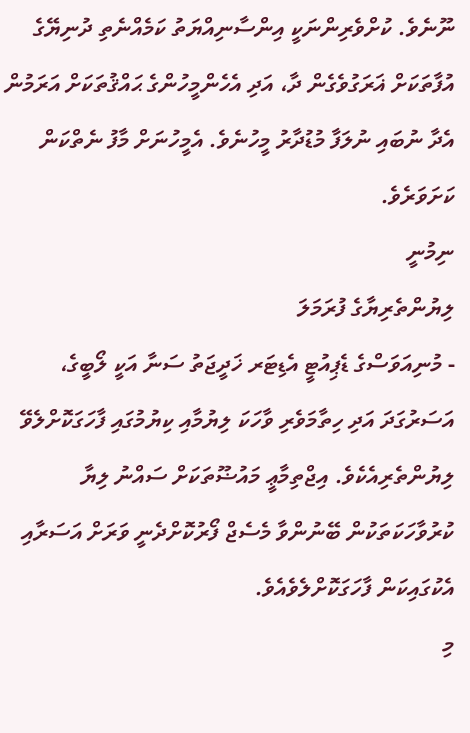ނޫނެވެ. ކުށްވެރިންނަކީ އިންސާނިއްޔަތު ކަމެއްނެތި ދުނިޔޭގެ އުފާތަކަށް ޣަރަގުވެގެން ދާ، އަދި އެހެންމީހުންގެ ޙައްޤުތަކަށް އަރަމުން އެދާ ނުބައި ނުލަފާ މުޑުދާރު މީހުނެވެ. އެމީހުނަށް މާފު ނެތްކަން ކަށަވަރެވެ.
ނިމުނީ
ލިޔުންތެރިޔާގެ ފުރަމަލަ
- މުނިއަވަސްގެ ޑެޕިއުޓީ އެޑިޓަރ ޚަދީޖަތު ސަނާ އަކީ ލޯބީގެ، އަސަރުގަދަ އަދި ހިތާމަވެރި ވާހަކަ ލިޔުމާއި ކިޔުމުގައި ފާހަގަކޮށްލެވޭ ލިޔުންތެރިއެކެވެ. އިޖްތިމާޢީ މައުޟޫތަކަށް ސައްނު ލިޔާ ކުރުވާހަކަތަކުން ބޭނުންވާ މެސެޖް ފޯރުކޮށްދެނީ ވަރަށް އަސަރާއި އެކުގައިކަން ފާހަގަކޮށްލެވެއެވެ.
މި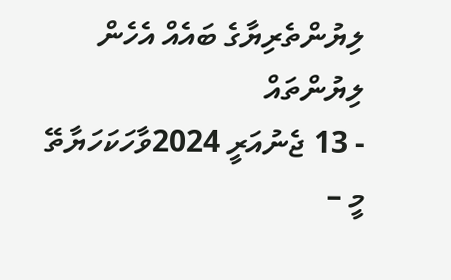ލިޔުންތެރިޔާގެ ބައެއް އެހެން ލިޔުންތައް
- 13 ޖެނުއަރީ 2024ވާހަކަހަޔާތޭ މީ –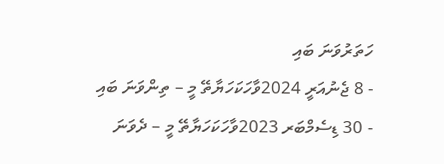ހަތަރުވަނަ ބައި
- 8 ޖެނުއަރީ 2024ވާހަކަހަޔާތޭ މީ – ތިންވަނަ ބައި
- 30 ޑިސެމްބަރ 2023ވާހަކަހަޔާތޭ މީ – ދެވަނަ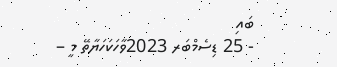ބައި
- 25 ޑިސެމްބަރ 2023ވާހަކަހަޔާތޭ މީ –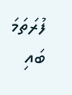ފުރަތަމަ ބައި